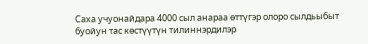Саха учуонайдара 4000 сыл анараа өттүгэр олоро сылдьыбыт буойун тас көстүүтүн тилиннэрдилэр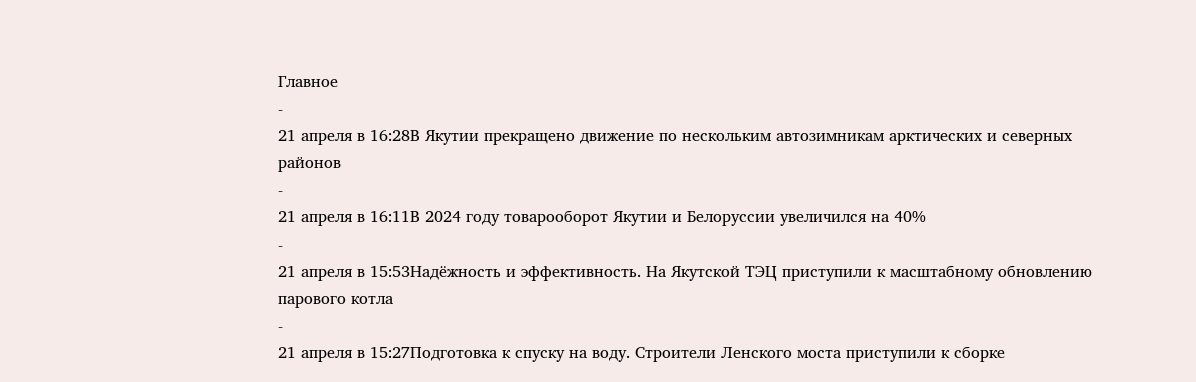Главное
-
21 апреля в 16:28В Якутии прекращено движение по нескольким автозимникам арктических и северных районов
-
21 апреля в 16:11В 2024 году товарооборот Якутии и Белоруссии увеличился на 40%
-
21 апреля в 15:53Надёжность и эффективность. На Якутской ТЭЦ приступили к масштабному обновлению парового котла
-
21 апреля в 15:27Подготовка к спуску на воду. Строители Ленского моста приступили к сборке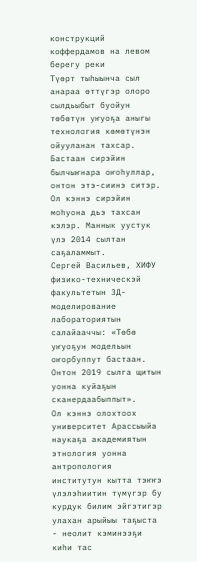конструкций коффердамов на левом берегу реки
Түөрт тыһыынча сыл анараа өттүгэр олоро сылдьыбыт буойун төбөтүн уҥуоҕа аныгы технология көмөтүнэн ойууланан тахсар. Бастаан сирэйин былчыҥнара оҥоһуллар, онтон этэ-сиинэ ситэр. Ол кэннэ сирэйин моһуона дьэ тахсан кэлэр. Маннык уустук үлэ 2014 сылтан саҕаламмыт.
Сергей Васильев, ХИФУ физико-техническэй факультетын 3Д-моделирование лабораториятын салайааччы: «Төбө уҥуоҕун модельын оҥорбуппут бастаан. Онтон 2019 сылга щитын уонна куйаҕын сканердаабыппыт».
Ол кэннэ олохтоох университет Арассыыйа наукаҕа академиятын этнология уонна антропология институтун кытта тэҥҥэ үлэлэһиитин түмүгэр бу курдук билим эйгэтигэр улахан арыйыы таҕыста - неолит кэминээҕи киһи тас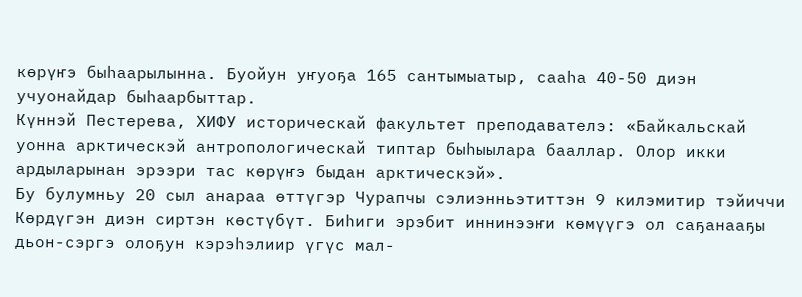көрүҥэ быһаарылынна. Буойун уҥуоҕа 165 сантымыатыр, сааһа 40-50 диэн учуонайдар быһаарбыттар.
Күннэй Пестерева, ХИФУ историческай факультет преподавателэ: «Байкальскай уонна арктическэй антропологическай типтар быһыылара бааллар. Олор икки ардыларынан эрээри тас көрүҥэ быдан арктическэй».
Бу булумньу 20 сыл анараа өттүгэр Чурапчы сэлиэнньэтиттэн 9 килэмитир тэйиччи Көрдүгэн диэн сиртэн көстүбүт. Биһиги эрэбит иннинээҥи көмүүгэ ол саҕанааҕы дьон-сэргэ олоҕун кэрэһэлиир үгүс мал-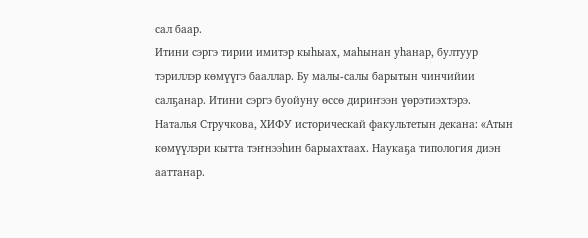сал баар.
Итини сэргэ тирии имитэр кыһыах, маһынан уһанар, бултуур тэриллэр көмүүгэ бааллар. Бу малы-салы барытын чинчийии салҕанар. Итини сэргэ буойуну өссө дириҥээн үөрэтиэхтэрэ.
Наталья Стручкова, ХИФУ историческай факультетын декана: «Атын көмүүлэри кытта тэҥнээһин барыахтаах. Наукаҕа типология диэн ааттанар.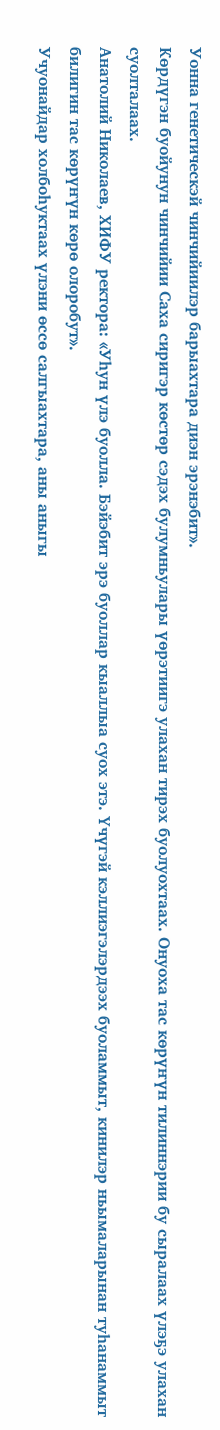Уонна генетическэй чинчийиилэр барыахтара диэн эрэнэбит».
Көрдүгэн буойунун чинчийии Саха сиригэр көстөр сэдэх булумньулары үөрэтиигэ улахан тирэх буолуохтаах. Онуоха тас көрүҥүн тилиннэрии бу сыралаах үлэҕэ улахан суолталаах.
Анатолий Николаев, ХИФУ ректора: «Уһун үлэ буолла. Бэйэбит эрэ буоллар кыаллыа суох этэ. Үчүгэй кэллиэгэлэрдээх буоламмыт, кинилэр ньымаларынан туһанаммыт билигин тас көрүҥүн көрө олоробут».
Учуонайдар холбоһуктаах үлэни өссө салгыахтара, аны аныгы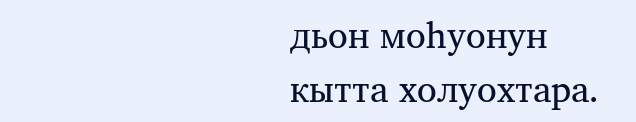дьон моһуонун кытта холуохтара.